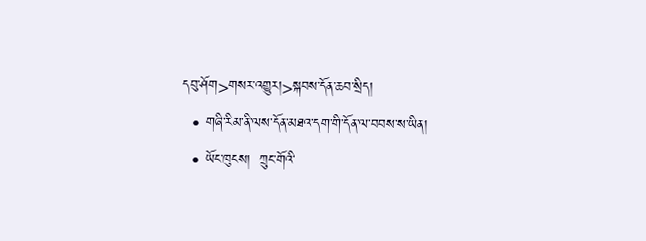དབུ་ཤོག>གསར་འགྱུར།>སྐབས་དོན་ཆབ་སྲིད།
  • གཞི་རིམ་ནི་ལས་དོན་མཐའ་དག་གི་དོན་ལ་བབས་ས་ཡིན།
  • ཡོང་ཁུངས།  ཀྲུང་གོའི་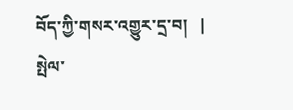བོད་ཀྱི་གསར་འགྱུར་དྲ་བ།   |     སྤེལ་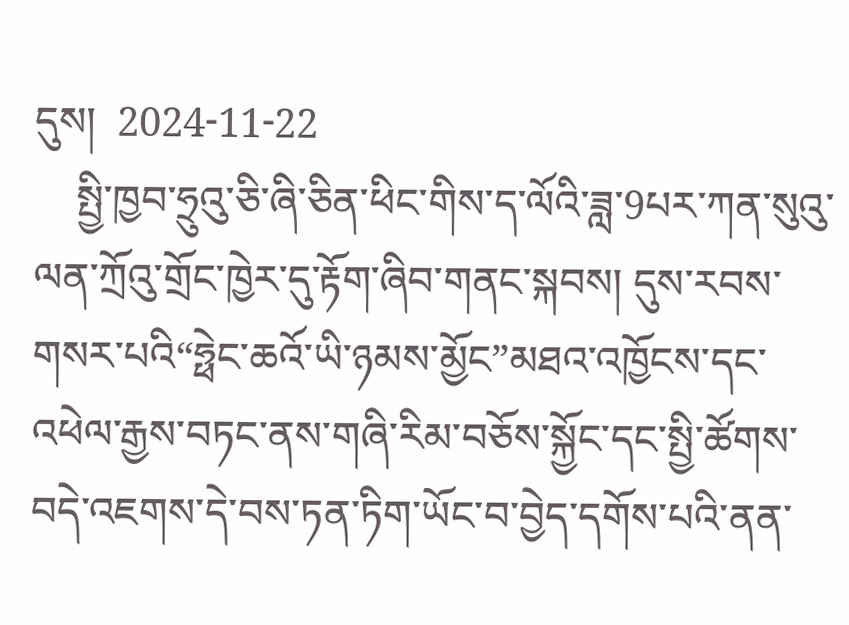དུས།  2024-11-22
    སྤྱི་ཁྱབ་ཧྲུའུ་ཅི་ཞི་ཅིན་ཕིང་གིས་ད་ལོའི་ཟླ་9པར་ཀན་སུའུ་ལན་ཀྲོའུ་གྲོང་ཁྱེར་དུ་རྟོག་ཞིབ་གནང་སྐབས། དུས་རབས་གསར་པའི“ཧྥེང་ཆའོ་ཡི་ཉམས་མྱོང”མཐའ་འཁྱོངས་དང་འཕེལ་རྒྱས་བཏང་ནས་གཞི་རིམ་བཅོས་སྐྱོང་དང་སྤྱི་ཚོགས་བདེ་འཇགས་དེ་བས་ཏན་ཏིག་ཡོང་བ་བྱེད་དགོས་པའི་ནན་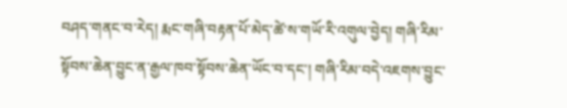བཤད་གནང་བ་རེད། རྨང་གཞི་བརྟན་པོ་མེད་ཚེ་ས་གཡོ་རི་འགུལ་བྱེད། གཞི་རིམ་སྟོབས་ཆེན་བྱུང་ན་རྒྱལ་ཁབ་སྟོབས་ཆེན་ཡོང་བ་དང་། གཞི་རིམ་བདེ་འཇགས་བྱུང་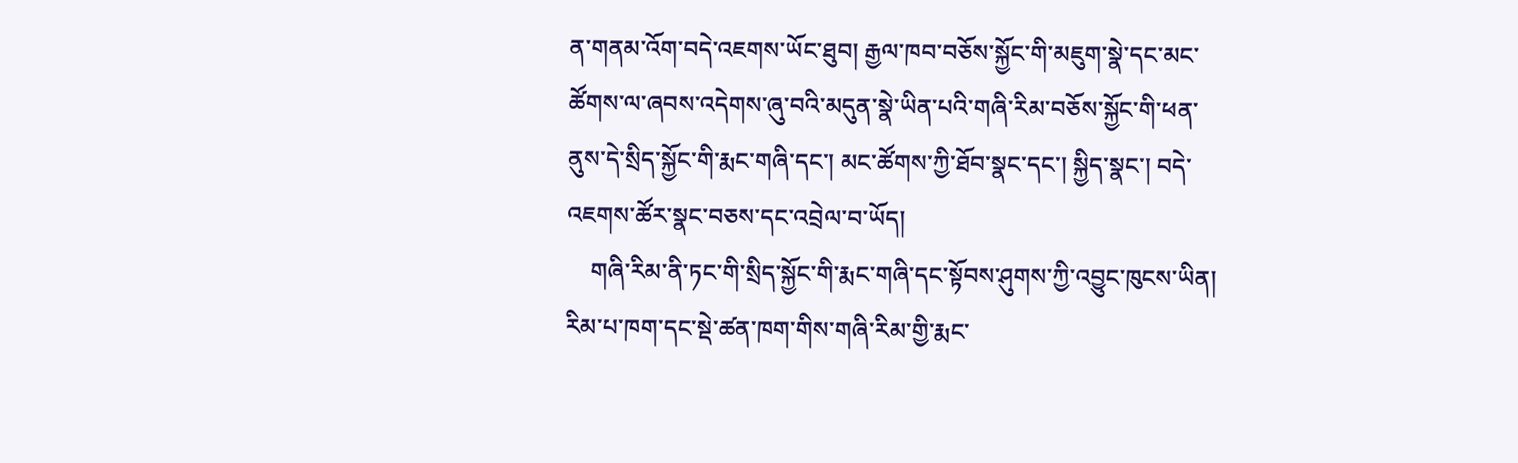ན་གནམ་འོག་བདེ་འཇགས་ཡོང་ཐུབ། རྒྱལ་ཁབ་བཅོས་སྐྱོང་གི་མཇུག་སྣེ་དང་མང་ཚོགས་ལ་ཞབས་འདེགས་ཞུ་བའི་མདུན་སྣེ་ཡིན་པའི་གཞི་རིམ་བཅོས་སྐྱོང་གི་ཕན་ནུས་དེ་སྲིད་སྐྱོང་གི་རྨང་གཞི་དང་། མང་ཚོགས་ཀྱི་ཐོབ་སྣང་དང་། སྐྱིད་སྣང་། བདེ་འཇགས་ཚོར་སྣང་བཅས་དང་འབྲེལ་བ་ཡོད།
    གཞི་རིམ་ནི་ཏང་གི་སྲིད་སྐྱོང་གི་རྨང་གཞི་དང་སྟོབས་ཤུགས་ཀྱི་འབྱུང་ཁུངས་ཡིན། རིམ་པ་ཁག་དང་སྡེ་ཚན་ཁག་གིས་གཞི་རིམ་གྱི་རྨང་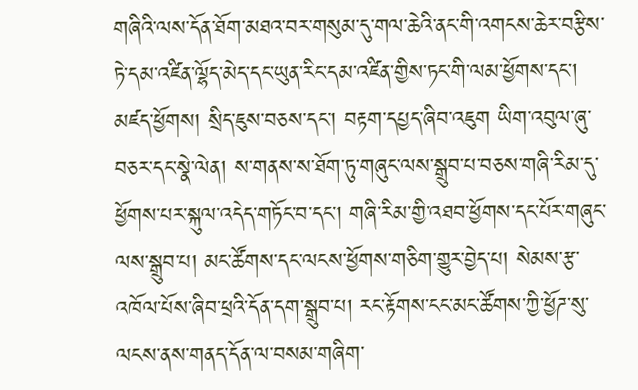གཞིའི་ལས་དོན་ཐོག་མཐའ་བར་གསུམ་དུ་གལ་ཆེའི་ནང་གི་འགངས་ཆེར་བརྩིས་ཏེ་དམ་འཛིན་ལྷོད་མེད་དང་ཡུན་རིང་དམ་འཛིན་གྱིས་ཏང་གི་ལམ་ཕྱོགས་དང་། མཛད་ཕྱོགས། སྲིད་ཇུས་བཅས་དང་། བརྟག་དཔྱད་ཞིབ་འཇུག ཡིག་འབུལ་ཞུ་བཅར་དང་སྣེ་ལེན། ས་གནས་ས་ཐོག་ཏུ་གཞུང་ལས་སྒྲུབ་པ་བཅས་གཞི་རིམ་དུ་ཕྱོགས་པར་སྐུལ་འདེད་གཏོང་བ་དང་། གཞི་རིམ་གྱི་འཐབ་ཕྱོགས་དང་པོར་གཞུང་ལས་སྒྲུབ་པ། མང་ཚོགས་དང་ལངས་ཕྱོགས་གཅིག་གྱུར་བྱེད་པ། སེམས་རྩ་འཁོལ་པོས་ཞིབ་ཕྲའི་དོན་དག་སྒྲུབ་པ། རང་རྟོགས་ངང་མང་ཚོགས་ཀྱི་ཕྱོཌ་སུ་ལངས་ནས་གནད་དོན་ལ་བསམ་གཞིག་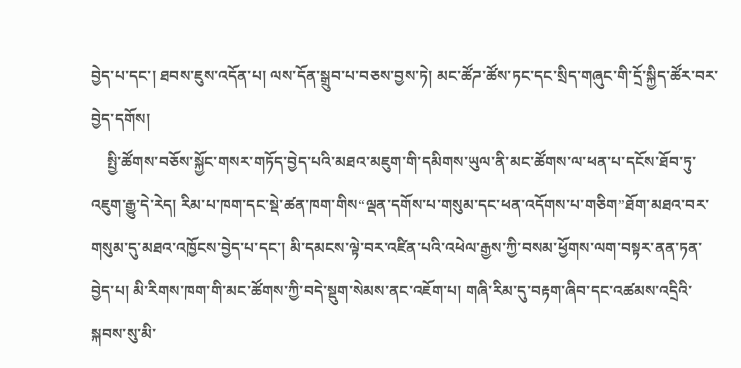བྱེད་པ་དང་། ཐབས་ཇུས་འདོན་པ། ལས་དོན་སྒྲུབ་པ་བཅས་བྱས་ཏེ། མང་ཚོཌ་ཚོས་ཏང་དང་སྲིད་གཞུང་གི་དྲོ་སྐྱིད་ཚོར་བར་བྱེད་དགོས།
    སྤྱི་ཚོགས་བཅོས་སྐྱོང་གསར་གཏོད་བྱེད་པའི་མཐའ་མཇུག་གི་དམིགས་ཡུལ་ནི་མང་ཚོགས་ལ་ཕན་པ་དངོས་ཐོབ་ཏུ་འཇུག་རྒྱུ་དེ་རེད། རིམ་པ་ཁག་དང་སྡེ་ཚན་ཁག་གིས“ལྡན་དགོས་པ་གསུམ་དང་ཕན་འདོགས་པ་གཅིག”ཐོག་མཐའ་བར་གསུམ་དུ་མཐའ་འཁྱོངས་བྱེད་པ་དང་། མི་དམངས་ལྟེ་བར་འཛིན་པའི་འཕེལ་རྒྱས་ཀྱི་བསམ་ཕྱོགས་ལག་བསྟར་ནན་ཏན་བྱེད་པ། མི་རིགས་ཁག་གི་མང་ཚོགས་ཀྱི་བདེ་སྡུག་སེམས་ནང་འཇོག་པ། གཞི་རིམ་དུ་བརྟག་ཞིབ་དང་འཚམས་འདྲིའི་སྐབས་སུ་མི་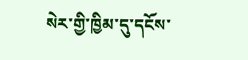སེར་གྱི་ཁྱིམ་དུ་དངོས་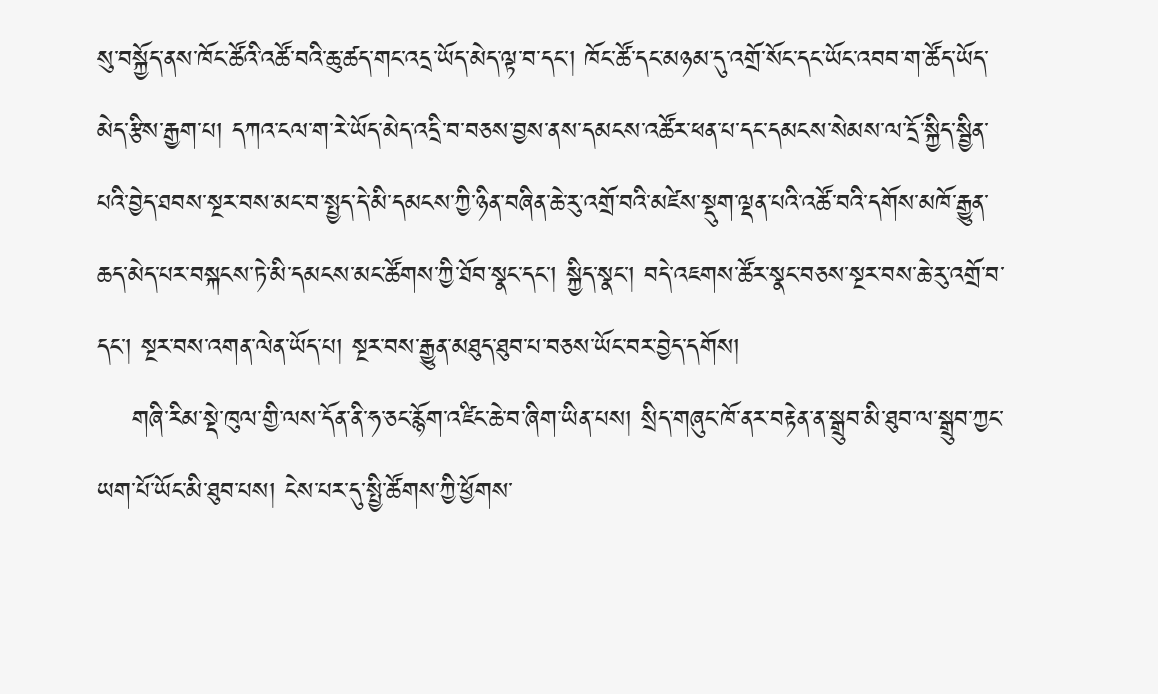སུ་བསྐྱོད་ནས་ཁོང་ཚོའི་འཚོ་བའི་ཆུ་ཚད་གང་འདྲ་ཡོད་མེད་ལྟ་བ་དང་། ཁོང་ཚོ་དང་མཉམ་དུ་འགྲོ་སོང་དང་ཡོང་འབབ་ག་ཚོད་ཡོད་མེད་རྩིས་རྒྱག་པ། དཀའ་ངལ་ག་རེ་ཡོད་མེད་འདྲི་བ་བཅས་བྱས་ནས་དམངས་འཚོར་ཕན་པ་དང་དམངས་སེམས་ལ་དྲོ་སྐྱིད་སྦྱིན་པའི་བྱེད་ཐབས་སྔར་བས་མང་བ་སྤྱད་དེ་མི་དམངས་ཀྱི་ཉིན་བཞིན་ཆེ་རུ་འགྲོ་བའི་མཛེས་སྡུག་ལྡན་པའི་འཚོ་བའི་དགོས་མཁོ་རྒྱུན་ཆད་མེད་པར་བསྐངས་ཏེ་མི་དམངས་མང་ཚོགས་ཀྱི་ཐོབ་སྣང་དང་། སྐྱིད་སྣང་། བདེ་འཇགས་ཚོར་སྣང་བཅས་སྔར་བས་ཆེ་རུ་འགྲོ་བ་དང་། སྔར་བས་འགན་ལེན་ཡོད་པ། སྔར་བས་རྒྱུན་མཐུད་ཐུབ་པ་བཅས་ཡོང་བར་བྱེད་དགོས།
    གཞི་རིམ་སྡེ་ཁུལ་གྱི་ལས་དོན་ནི་ཧ་ཅང་རྙོག་འཛིང་ཆེ་བ་ཞིག་ཡིན་པས། སྲིད་གཞུང་ཁོ་ནར་བརྟེན་ན་སྒྲུབ་མི་ཐུབ་ལ་སྒྲུབ་ཀྱང་ཡག་པོ་ཡོང་མི་ཐུབ་པས། ངེས་པར་དུ་སྤྱི་ཚོགས་ཀྱི་ཕྱོགས་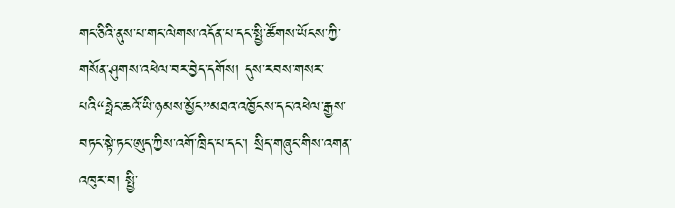གང་ཅིའི་ནུས་པ་གང་ལེགས་འདོན་པ་དང་སྤྱི་ཚོགས་ཡོངས་ཀྱི་གསོན་ཤུགས་འཕེལ་བར་བྱེད་དགོས། དུས་རབས་གསར་པའི“ཧྥེང་ཆའོ་ཡི་ཉམས་མྱོང”མཐའ་འཁྱོངས་དང་འཕེལ་རྒྱས་བཏང་སྟེ་ཏང་ཨུད་ཀྱིས་འགོ་ཁྲིད་པ་དང་། སྲིད་གཞུང་གིས་འགན་འཁུར་བ། སྤྱི་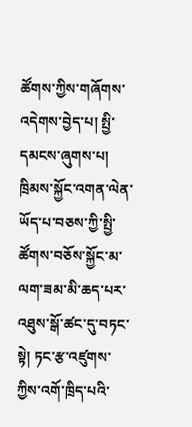ཚོགས་ཀྱིས་གཞོགས་འདེགས་བྱེད་པ། སྤྱི་དམངས་ཞུགས་པ། ཁྲིམས་སྐྱོང་འགན་ལེན་ཡོད་པ་བཅས་ཀྱི་སྤྱི་ཚོགས་བཅོས་སྐྱོང་མ་ལག་ཟམ་མི་ཆད་པར་འཐུས་སྒོ་ཚང་དུ་བཏང་སྟེ། ཏང་རྩ་འཛུགས་ཀྱིས་འགོ་ཁྲིད་པའི་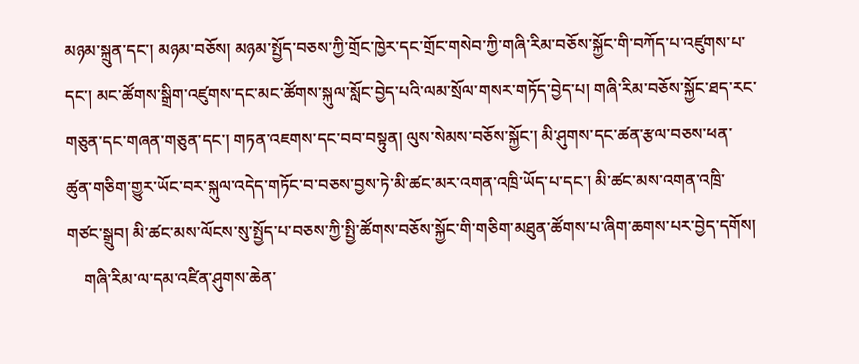མཉམ་སྐྲུན་དང་། མཉམ་བཅོས། མཉམ་སྤྱོད་བཅས་ཀྱི་གྲོང་ཁྱེར་དང་གྲོང་གསེབ་ཀྱི་གཞི་རིམ་བཅོས་སྐྱོང་གི་བཀོད་པ་འཛུགས་པ་དང་། མང་ཚོགས་སྒྲིག་འཛུགས་དང་མང་ཚོགས་སྐུལ་སློང་བྱེད་པའི་ལམ་སྲོལ་གསར་གཏོད་བྱེད་པ། གཞི་རིམ་བཅོས་སྐྱོང་ཐད་རང་གཅུན་དང་གཞན་གཅུན་དང་། གཏན་འཇགས་དང་བབ་བསྟུན། ལུས་སེམས་བཅོས་སྐྱོང་། མི་ཤུགས་དང་ཚན་རྩལ་བཅས་ཕན་ཚུན་གཅིག་གྱུར་ཡོང་བར་སྐུལ་འདེད་གཏོང་བ་བཅས་བྱས་ཏེ་མི་ཚང་མར་འགན་འཁྲི་ཡོད་པ་དང་། མི་ཚང་མས་འགན་འཁྲི་གཙང་སྒྲུབ། མི་ཚང་མས་ལོངས་སུ་སྤྱོད་པ་བཅས་ཀྱི་སྤྱི་ཚོགས་བཅོས་སྐྱོང་གི་གཅིག་མཐུན་ཚོགས་པ་ཞིག་ཆགས་པར་བྱེད་དགོས།
    གཞི་རིམ་ལ་དམ་འཛིན་ཤུགས་ཆེན་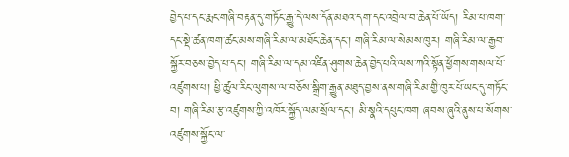བྱེད་པ་དང་རྨང་གཞི་བརྟན་དུ་གཏོང་རྒྱུ་དེ་ལས་དོན་མཐའ་དག་དང་འབྲེལ་བ་ཆེན་པོ་ཡོད། རིམ་པ་ཁག་དང་སྡེ་ཚན་ཁག་ཚང་མས་གཞི་རིམ་ལ་མཐོང་ཆེན་དང་། གཞི་རིམ་ལ་སེམས་ཁུར། གཞི་རིམ་ལ་རྒྱབ་སྐྱོར་བཅས་བྱེད་པ་དང་། གཞི་རིམ་ལ་དམ་འཛིན་ཤུགས་ཆེན་བྱེད་པའི་ལས་ཀའི་སྟོན་ཕྱོགས་གསལ་པོ་འཛུགས་པ། ཕྱི་ཚུལ་རིང་ལུགས་ལ་བཅོས་སྒྲིག་རྒྱུན་མཐུད་བྱས་ནས་གཞི་རིམ་གྱི་ཁུར་པོ་ཡང་དུ་གཏོང་བ། གཞི་རིམ་རྩ་འཛུགས་ཀྱི་འཁོར་སྐྱོད་ལམ་སྲོལ་དང་། མི་སྣའི་དཔུང་ཁག ཞབས་ཞུའི་ནུས་པ་སོགས་འཛུགས་སྐྱོང་ལ་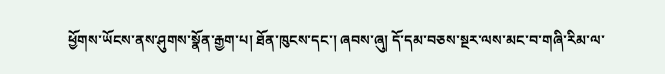ཕྱོགས་ཡོངས་ནས་ཤུགས་སྣོན་རྒྱག་པ། ཐོན་ཁུངས་དང་། ཞབས་ཞུ། དོ་དམ་བཅས་སྔར་ལས་མང་བ་གཞི་རིམ་ལ་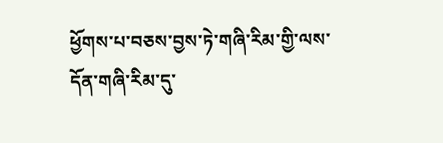ཕྱོགས་པ་བཅས་བྱས་ཏེ་གཞི་རིམ་གྱི་ལས་དོན་གཞི་རིམ་དུ་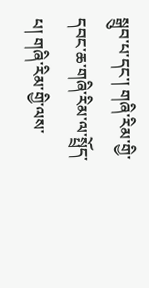སྒྲུབ་པ་དང་། གཞི་རིམ་གྱི་དབང་ཆ་གཞི་རིམ་ལ་སྤྲོད་པ། གཞི་རིམ་གྱི་ལས་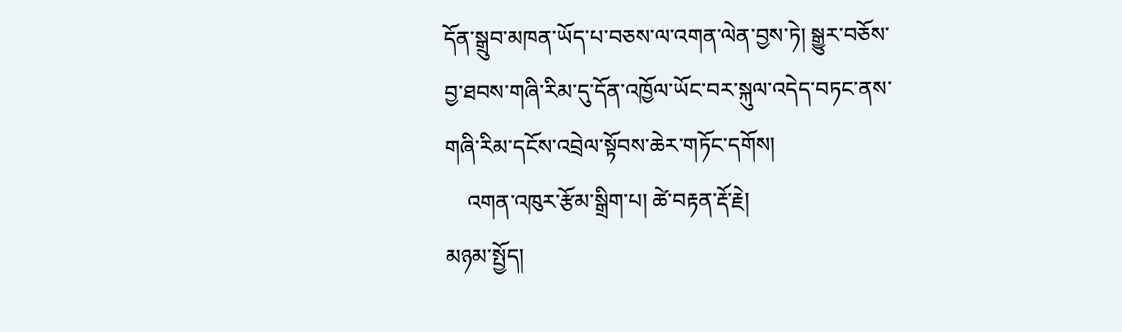དོན་སྒྲུབ་མཁན་ཡོད་པ་བཅས་ལ་འགན་ལེན་བྱས་ཏེ། སྒྱུར་བཅོས་བྱ་ཐབས་གཞི་རིམ་དུ་དོན་འཁྱོལ་ཡོང་བར་སྐུལ་འདེད་བཏང་ནས་གཞི་རིམ་དངོས་འབྲེལ་སྟོབས་ཆེར་གཏོང་དགོས།
    འགན་འཁུར་རྩོམ་སྒྲིག་པ། ཚེ་བརྟན་རྡོ་རྗེ།
མཉམ་སྤྱོད།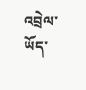འབྲེལ་ཡོད་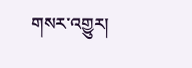གསར་འགྱུར།